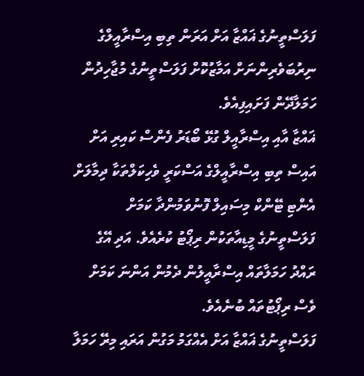ފަލަސްތީނުގެ ޣައްޒާ އަށް އަރަން ތިބި އިސްރާއީލްގެ ނިރުބަވެރިންނަށް އަމާޒުކޮށް ފަލަސްތީނުގެ މުޖާހިދުން ހަމަލާދޭން ފަށައިފިއެވެ.
ޣައްޒާ އާއި އިސްރާއީލް ގުޅޭ ބޯޑަރު ފެންސް ކައިރި އަށް އައިސް ތިބި އިސްރާއީލްގެ އަސްކަރީ ވެހިކަލްތަކާ ދިމާލަށް އެންޓި ޓޭންކް މިސައިލް ފޮނުވަމުންދާ ކަމަށް ފަލަސްތީނުގެ މީޑިއާތަކުން ރިޕޯޓު ކުރެއެވެ. އަދި އޭގެ ރައްދު ހަމަލާތައް އިސްރާއީލުން ދެމުން އަންނަ ކަމަށް ވެސް ރިޕޯޓުތައް ބުނެއެވެ.
ފަލަސްތީނުގެ ޣައްޒާ އަށް އެއްގަމު މަގުން އަރައި މިރޭ ހަމަލާ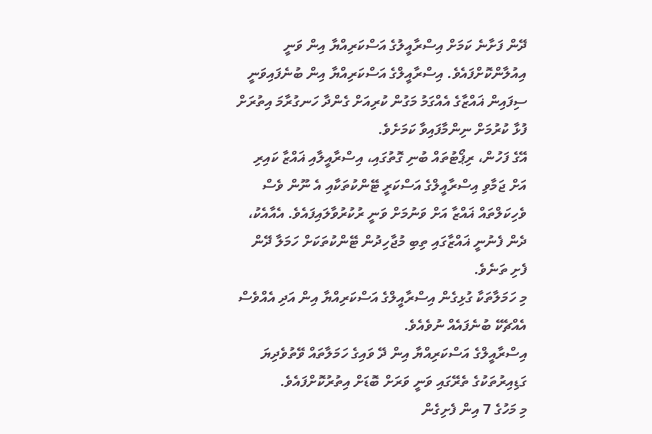ދޭން ފަށާނެ ކަމަށް އިސްރާއީލުގެ އަސްކަރިއްޔާ އިން ވަނީ އިއުލާންކޮށްފައެވެ. އިސްރާއީލްގެ އަސްކަރިއްޔާ އިން ބުނެފައިވަނީ ސިފައިން ޣައްޒާގެ އެއްގަމު މަގުން ކުރިއަށް ގެންދާ ހަނގުރާމަ އިތުރަށް ފުޅާ ކުރުމަށް ނިންމާފައިވާ ކަމަށެވެ.
އޭގެ ފަހުން، ރިޕޯޓުތައް ބުނި ގޮތުގައި، އިސްރާއީލާއި ޣައްޒާ ކައިރި އަށް ޖަމާވި އިސްރާއީލްގެ އަސްކަރީ ޓޭންކުތަކާއި އެ ނޫން ވެސް ވެހިކަލްތައް ޣައްޒާ އަށް ވަނުމަށް ވަނީ ރުކުރުވާލައިފައެވެ. އެއާއެކު، ދެން ފެނުނީ ޣައްޒާގައި ތިބި މުޖާހިދުން ޓޭންކުތަކަށް ހަމަލާ ދޭން ފެށި ތަނެވެ.
މި ހަމަލާތަކާ ގުޅިގެން އިސްރާއީލްގެ އަސްކަރިއްޔާ އިން އަދި އެއްވެސް އެއްޗެކޭ ބުނެފައެއް ނުވެއެވެ.
އިސްރާއީލްގެ އަސްކަރިއްޔާ އިން ދޭ ވައިގެ ހަމަލާތައް ވޭތުވެދިޔަ ގަޑިއިރުތަކުގެ ތެރޭގައި ވަނީ ވަރަށް ބޮޑަށް އިތުރުކޮށްފައެވެ.
މި މަހުގެ 7 އިން ފެށިގެން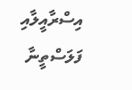އިސްރާއީލާއި ފަލަސްތީނާ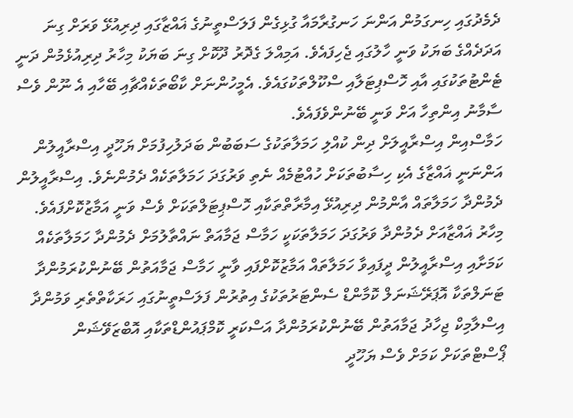ދެމެދުގައި ހިނގަމުން އަންނަ ހަނގުރާމައާ ގުޅިގެން ފަލަސްތީނުގެ ޣައްޒާގައި ދިރިއުޅޭ ވަރަށް ގިނަ އަދަދެއްގެ ބަޔަކު ވަނީ ހާލުގައި ޖެހިފައެވެ. އަމިއްލަ ގެދޮރު ދޫކޮށް ގިނަ ބަޔަކު މިހާރު ދިރިއުޅެމުން ދަނީ ޓެންޓުތަކުގައި އާއި ހޮސްޕިޓަލާއި ސްކޫލްތަކުގައެވެ. އެމީހުންނަށް ކާބޯތަކެއްޗާއި ބޭހާއި އެ ނޫން ވެސް ސާމާނު އިންތިހާ އަށް ވަނީ ބޭނުންވެފައެވެ.
ހަމާސްއިން އިސްރާއީލަށް ދިން ކުއްލި ހަމަލާތަކުގެ ސަބަބުން ބަދަލުހިފުމަށް ޔަހޫދީ އިސްރާއީލުން އަންނަނީ ޣައްޒާގެ އެކި ހިސާބުތަކަށް ހުއްޓުމެއް ނެތި ވަރުގަދަ ހަމަލާތަކެއް ދެމުންނެވެ. އިސްރާއީލުން ދެމުންދާ ހަމަލާތައް އާންމުން ދިރިއުޅޭ އިމާރާތްތަކާއި ހޮސްޕިޓަލްތަކަށް ވެސް ވަނީ އަމާޒުކޮށްފައެވެ.
މިހާރު ޣައްޒާއަށް ދެމުންދާ ވަރުގަދަ ހަމަލާތަކަކީ ހަމާސް ޖަމާއަތް ނައްތާލުމަށް ދެމުންދާ ހަމަލާތަކެއް ކަމަށާއި އިސްރާއީލުން ދީފައިވާ ހަމަލާތައް އަމާޒުކޮށްފައި ވާނީ ހަމާސް ޖަމާއަތުން ބޭނުންކުރަމުންދާ ޓަނަލްތަކާ އޮޕަރޭޝަނަލް ކޮމާންޑް ސެންޓަރުތަކުގެ އިތުރުން ފަލަސްތީނުގައި ހަރަކާތްތެރި ވަމުންދާ އިސްލާމިކް ޖިހާދު ޖަމާއަތުން ބޭނުންކުރަމުންދާ އަސްކަރީ ކޮމްޕައުންޑްތަކާއި އޮބްޒަވޭޝަން ޕޯސްޓްތަކަށް ކަމަށް ވެސް ޔަހޫދީ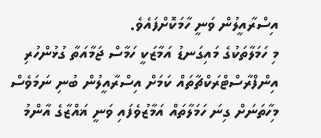އިސްރާއީލުން ވަނީ ހާމަކޮށްފައެވެ.
މި ހަމަލާތަކުގެ މައިގަނޑު އަމާޒަކީ ހަމާސް ޖަމާއަތާ ގުޅުންހުރި އިންފްރާސްޓްރަކްޗާތައް ކަމަށް އިސްރާއީލުން ބުނި ނަމަވެސް މިހާތަނަށް ގިނަ ހަމަލާތައް އަމާޒުވެފައި ވަނީ ޣައްޒާގެ އާންމު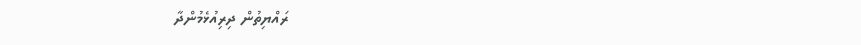ރައްޔިތުން ދިރިއުޅެމުންދާ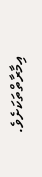އިމާރާތްތަކަށެވެ.